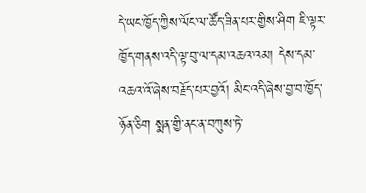དེ་ཡང་ཁྱོད་ཀྱིས་ལོང་ལ་ཚོད་ཟིན་པར་གྱིས་ཤིག ཇི་ལྟར་ཁྱོད་གནས་འདི་ལྟ་བུ་ལ་དམ་འཆའ་འམ། དེས་དམ་འཆའ་འོ་ཞེས་བརྗོད་པར་བྱའོ། མིང་འདི་ཞེས་བྱ་བ་ཁྱོད་ཉོན་ཅིག སྨན་གྱི་ནང་ན་བཀུས་ཏེ་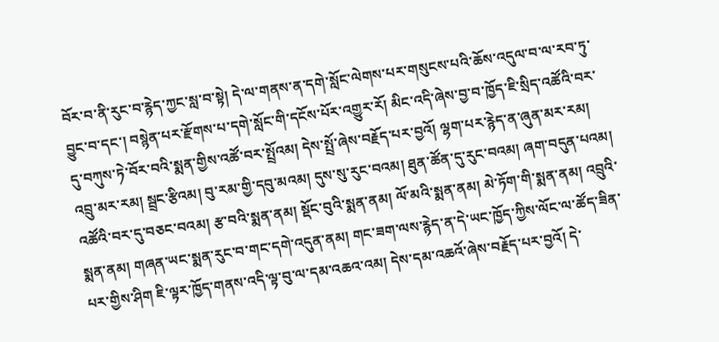བོར་བ་ནི་རུང་བ་རྙེད་ཀྱང་སླ་བ་སྟེ། དེ་ལ་གནས་ན་དགེ་སློང་ལེགས་པར་གསུངས་པའི་ཆོས་འདུལ་བ་ལ་རབ་ཏུ་བྱུང་བ་དང་། བསྙེན་པར་རྫོགས་པ་དགེ་སློང་གི་དངོས་པོར་འགྱུར་རོ། མིང་འདི་ཞེས་བྱ་བ་ཁྱོད་ཇི་སྲིད་འཚོའི་བར་དུ་བཀུས་ཏེ་བོར་བའི་སྨན་གྱིས་འཚོ་བར་སྤྲོའམ། དེས་སྤྲོ་ཞེས་བརྗོད་པར་བྱའོ། ལྷག་པར་རྙེད་ན་ཞུན་མར་རམ། འབྲུ་མར་རམ། སྦྲང་རྩིའམ། བུ་རམ་གྱི་དབུ་མའམ། དུས་སུ་རུང་བའམ། ཐུན་ཚོན་དུ་རུང་བའམ། ཞག་བདུན་པའམ། འཚོའི་བར་དུ་བཅང་བའམ། རྩ་བའི་སྨན་ནམ། སྡོང་བུའི་སྨན་ནམ། ལོ་མའི་སྨན་ནམ། མེ་ཏོག་གི་སྨན་ནམ། འབྲུའི་སྨན་ནམ། གཞན་ཡང་སྨན་རུང་བ་གང་དགེ་འདུན་ནམ། གང་ཟག་ལས་རྙེད་ན་དེ་ཡང་ཁྱོད་ཀྱིས་ལོང་ལ་ཚོད་ཟིན་པར་གྱིས་ཤིག ཇི་ལྟར་ཁྱོད་གནས་འདི་ལྟ་བུ་ལ་དམ་འཆའ་འམ། དེས་དམ་འཆའོ་ཞེས་བརྗོད་པར་བྱའོ། དེ་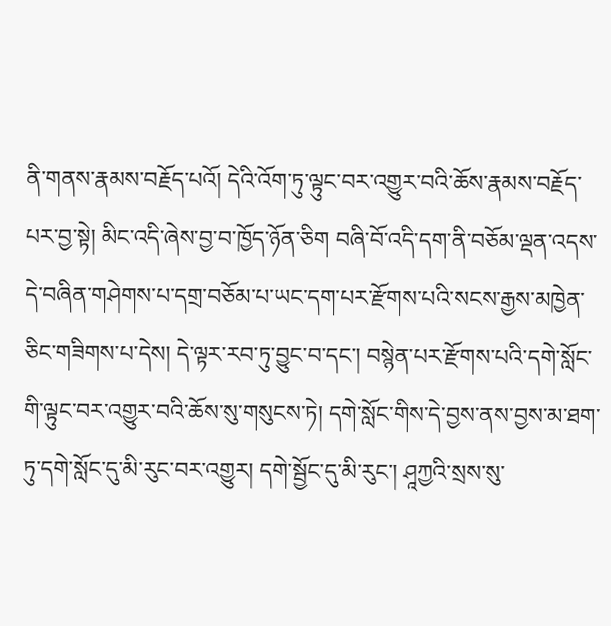ནི་གནས་རྣམས་བརྗོད་པའོ། དེའི་འོག་ཏུ་ལྟུང་བར་འགྱུར་བའི་ཆོས་རྣམས་བརྗོད་པར་བྱ་སྟེ། མིང་འདི་ཞེས་བྱ་བ་ཁྱོད་ཉོན་ཅིག བཞི་བོ་འདི་དག་ནི་བཅོམ་ལྡན་འདས་དེ་བཞིན་གཤེགས་པ་དགྲ་བཅོམ་པ་ཡང་དག་པར་རྫོགས་པའི་སངས་རྒྱས་མཁྱེན་ཅིང་གཟིགས་པ་དེས། དེ་ལྟར་རབ་ཏུ་བྱུང་བ་དང་། བསྙེན་པར་རྫོགས་པའི་དགེ་སློང་གི་ལྟུང་བར་འགྱུར་བའི་ཆོས་སུ་གསུངས་ཏེ། དགེ་སློང་གིས་དེ་བྱས་ནས་བྱས་མ་ཐག་ཏུ་དགེ་སློང་དུ་མི་རུང་བར་འགྱུར། དགེ་སྦྱོང་དུ་མི་རུང་། ཤཱཀྱའི་སྲས་སུ་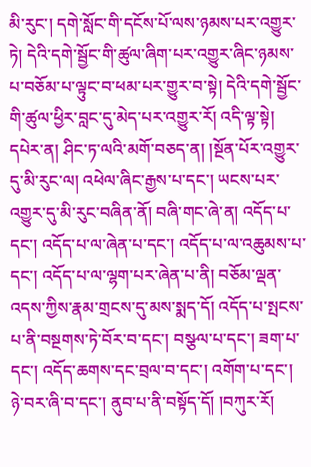མི་རུང་། དགེ་སློང་གི་དངོས་པོ་ལས་ཉམས་པར་འགྱུར་ཏེ། དེའི་དགེ་སྦྱོང་གི་ཚུལ་ཞིག་པར་འགྱུར་ཞིང་ཉམས་པ་བཅོམ་པ་ལྟུང་བ་ཕམ་པར་གྱུར་བ་སྟེ། དེའི་དགེ་སྦྱོང་གི་ཚུལ་ཕྱིར་བླང་དུ་མེད་པར་འགྱུར་རོ། འདི་ལྟ་སྟེ། དཔེར་ན། ཤིང་ཏ་ལའི་མགོ་བཅད་ན། །སྔོན་པོར་འགྱུར་དུ་མི་རུང་ལ། འཕེལ་ཞིང་རྒྱས་པ་དང་། ཡངས་པར་འགྱུར་དུ་མི་རུང་བཞིན་ནོ། བཞི་གང་ཞེ་ན། འདོད་པ་དང་། འདོད་པ་ལ་ཞེན་པ་དང་། འདོད་པ་ལ་འཆུམས་པ་དང་། འདོད་པ་ལ་ལྷག་པར་ཞེན་པ་ནི། བཅོམ་ལྡན་འདས་ཀྱིས་རྣམ་གྲངས་དུ་མས་སྨད་དོ། འདོད་པ་སྤངས་པ་ནི་བསྔགས་ཏེ་བོར་བ་དང་། བསྩལ་པ་དང་། ཟག་པ་དང་། འདོད་ཆགས་དང་བྲལ་བ་དང་། འགོག་པ་དང་། ཉེ་བར་ཞི་བ་དང་། ནུབ་པ་ནི་བསྟོད་དོ། །བཀུར་རོ།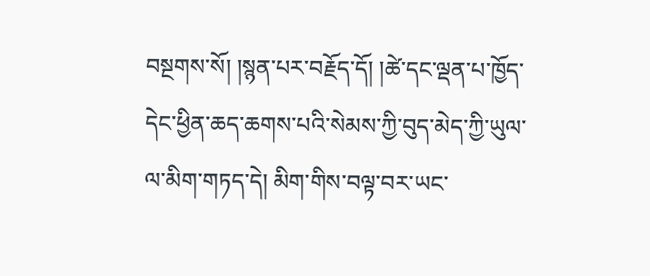བསྔགས་སོ། །སྙན་པར་བརྗོད་དོ། །ཚེ་དང་ལྡན་པ་ཁྱོད་དེང་ཕྱིན་ཆད་ཆགས་པའི་སེམས་ཀྱི་བུད་མེད་ཀྱི་ཡུལ་ལ་མིག་གཏད་དེ། མིག་གིས་བལྟ་བར་ཡང་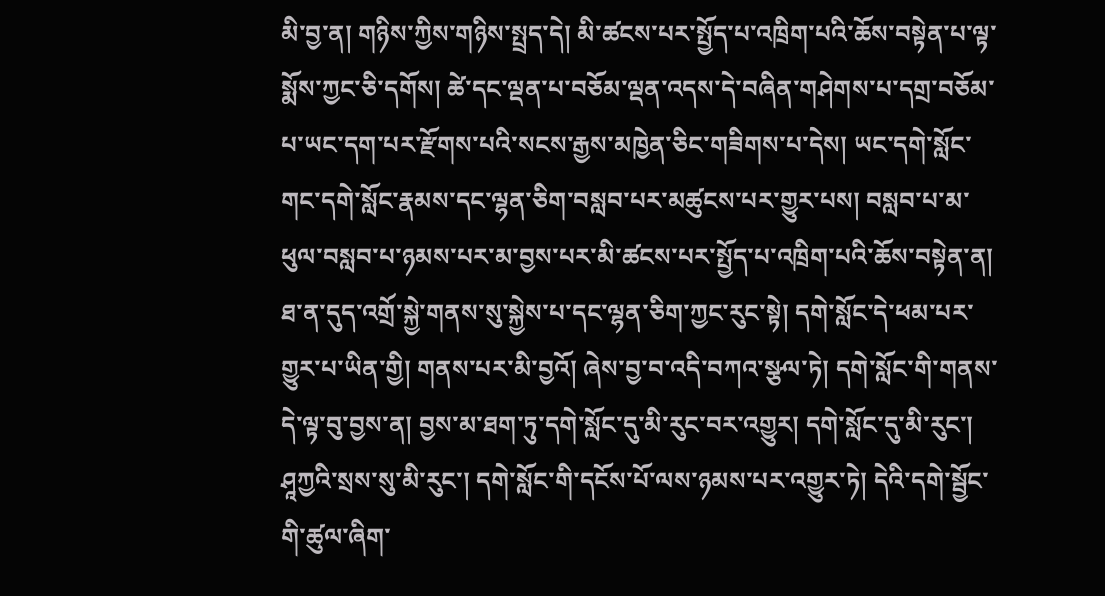མི་བྱ་ན། གཉིས་ཀྱིས་གཉིས་སྤྲད་དེ། མི་ཚངས་པར་སྤྱོད་པ་འཁྲིག་པའི་ཆོས་བསྟེན་པ་ལྟ་སྨོས་ཀྱང་ཅི་དགོས། ཚེ་དང་ལྡན་པ་བཅོམ་ལྡན་འདས་དེ་བཞིན་གཤེགས་པ་དགྲ་བཅོམ་པ་ཡང་དག་པར་རྫོགས་པའི་སངས་རྒྱས་མཁྱེན་ཅིང་གཟིགས་པ་དེས། ཡང་དགེ་སློང་གང་དགེ་སློང་རྣམས་དང་ལྷན་ཅིག་བསླབ་པར་མཚུངས་པར་གྱུར་པས། བསླབ་པ་མ་ཕུལ་བསླབ་པ་ཉམས་པར་མ་བྱས་པར་མི་ཚངས་པར་སྤྱོད་པ་འཁྲིག་པའི་ཆོས་བསྟེན་ན། ཐ་ན་དུད་འགྲོ་སྐྱེ་གནས་སུ་སྐྱེས་པ་དང་ལྷན་ཅིག་ཀྱང་རུང་སྟེ། དགེ་སློང་དེ་ཕམ་པར་གྱུར་པ་ཡིན་གྱི། གནས་པར་མི་བྱའོ། ཞེས་བྱ་བ་འདི་བཀའ་སྩལ་ཏེ། དགེ་སློང་གི་གནས་དེ་ལྟ་བུ་བྱས་ན། བྱས་མ་ཐག་ཏུ་དགེ་སློང་དུ་མི་རུང་བར་འགྱུར། དགེ་སློང་དུ་མི་རུང་། ཤཱཀྱའི་སྲས་སུ་མི་རུང་། དགེ་སློང་གི་དངོས་པོ་ལས་ཉམས་པར་འགྱུར་ཏེ། དེའི་དགེ་སྦྱོང་གི་ཚུལ་ཞིག་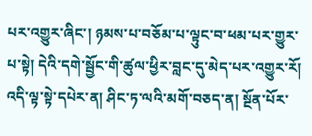པར་འགྱུར་ཞིང་། ཉམས་པ་བཅོམ་པ་ལྟུང་བ་ཕམ་པར་གྱུར་པ་སྟེ། དེའི་དགེ་སྦྱོང་གི་ཚུལ་ཕྱིར་བླང་དུ་མེད་པར་འགྱུར་རོ། འདི་ལྟ་སྟེ་དཔེར་ན། ཤིང་ཏ་ལའི་མགོ་བཅད་ན། སྔོན་པོར་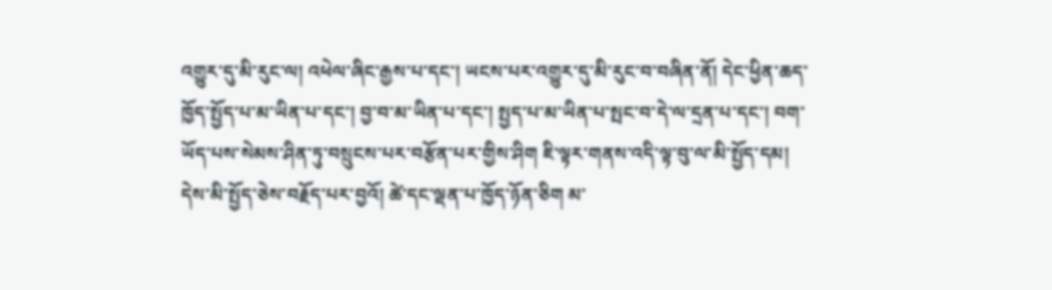འགྱུར་དུ་མི་རུང་ལ། འཕེལ་ཞིང་རྒྱས་པ་དང་། ཡངས་པར་འགྱུར་དུ་མི་རུང་བ་བཞིན་ནོ། དེང་ཕྱིན་ཆད་ཁྱོད་སྤྱོད་པ་མ་ཡིན་པ་དང་། བྱ་བ་མ་ཡིན་པ་དང་། སྤྱད་པ་མ་ཡིན་པ་སྤང་བ་དེ་ལ་དྲན་པ་དང་། བག་ཡོད་པས་སེམས་ཤིན་ཏུ་བསྲུངས་པར་བརྩོན་པར་གྱིས་ཤིག ཇི་ལྟར་གནས་འདི་ལྟ་བུ་ལ་མི་སྤྱོད་དམ། དེས་མི་སྤྱོད་ཅེས་བརྗོད་པར་བྱའོ། ཚེ་དང་ལྡན་པ་ཁྱོད་ཉོན་ཅིག མ་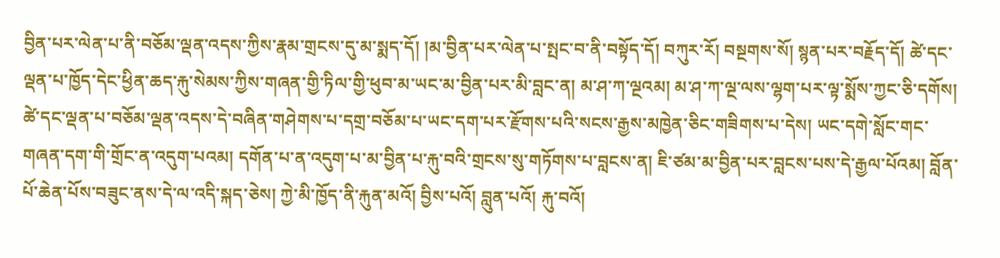བྱིན་པར་ལེན་པ་ནི་བཅོམ་ལྡན་འདས་ཀྱིས་རྣམ་གྲངས་དུ་མ་སྨད་དོ། །མ་བྱིན་པར་ལེན་པ་སྤང་བ་ནི་བསྟོད་དོ། བཀུར་རོ། བསྔགས་སོ། སྙན་པར་བརྗོད་དོ། ཚེ་དང་ལྡན་པ་ཁྱོད་དེང་ཕྱིན་ཆད་རྐུ་སེམས་ཀྱིས་གཞན་གྱི་ཏིལ་གྱི་ཕུབ་མ་ཡང་མ་བྱིན་པར་མི་བླང་ན། མ་ཤ་ཀ་ལྔའམ། མ་ཤ་ཀ་ལྔ་ལས་ལྷག་པར་ལྟ་སྨོས་ཀྱང་ཅི་དགོས། ཚེ་དང་ལྡན་པ་བཅོམ་ལྡན་འདས་དེ་བཞིན་གཤེགས་པ་དགྲ་བཅོམ་པ་ཡང་དག་པར་རྫོགས་པའི་སངས་རྒྱས་མཁྱེན་ཅིང་གཟིགས་པ་དེས། ཡང་དགེ་སློང་གང་གཞན་དག་གི་གྲོང་ན་འདུག་པའམ། དགོན་པ་ན་འདུག་པ་མ་བྱིན་པ་རྐུ་བའི་གྲངས་སུ་གཏོགས་པ་བླངས་ན། ཇི་ཙམ་མ་བྱིན་པར་བླངས་པས་དེ་རྒྱལ་པོའམ། བློན་པོ་ཆེན་པོས་བཟུང་ནས་དེ་ལ་འདི་སྐད་ཅེས། ཀྱེ་མི་ཁྱོད་ནི་རྐུན་མའོ། བྱིས་པའོ། བླུན་པའོ། རྐུ་བའོ།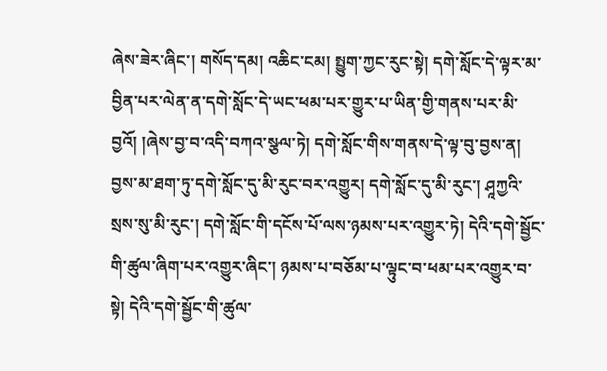ཞེས་ཟེར་ཞིང་། གསོད་དམ། འཆིང་ངམ། སྤྱུག་ཀྱང་རུང་སྟེ། དགེ་སློང་དེ་ལྟར་མ་བྱིན་པར་ལེན་ན་དགེ་སློང་དེ་ཡང་ཕམ་པར་གྱུར་པ་ཡིན་གྱི་གནས་པར་མི་བྱའོ། །ཞེས་བྱ་བ་འདི་བཀའ་སྩལ་ཏེ། དགེ་སློང་གིས་གནས་དེ་ལྟ་བུ་བྱས་ན། བྱས་མ་ཐག་ཏུ་དགེ་སློང་དུ་མི་རུང་བར་འགྱུར། དགེ་སློང་དུ་མི་རུང་། ཤཱཀྱའི་སྲས་སུ་མི་རུང་། དགེ་སློང་གི་དངོས་པོ་ལས་ཉམས་པར་འགྱུར་ཏེ། དེའི་དགེ་སྦྱོང་གི་ཚུལ་ཞིག་པར་འགྱུར་ཞིང་། ཉམས་པ་བཅོམ་པ་ལྟུང་བ་ཕམ་པར་འགྱུར་བ་སྟེ། དེའི་དགེ་སྦྱོང་གི་ཚུལ་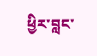ཕྱིར་བླང་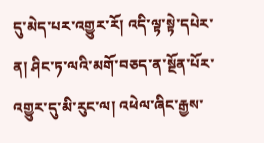དུ་མེད་པར་འགྱུར་རོ། འདི་ལྟ་སྟེ་དཔེར་ན། ཤིང་ཏ་ལའི་མགོ་བཅད་ན་སྔོན་པོར་འགྱུར་དུ་མི་རུང་ལ། འཕེལ་ཞིང་རྒྱས་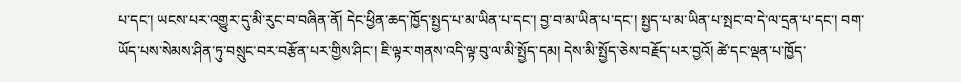པ་དང་། ཡངས་པར་འགྱུར་དུ་མི་རུང་བ་བཞིན་ནོ། དེང་ཕྱིན་ཆད་ཁྱོད་སྤྱད་པ་མ་ཡིན་པ་དང་། བྱ་བ་མ་ཡིན་པ་དང་། སྤྱད་པ་མ་ཡིན་པ་སྤང་བ་དེ་ལ་དྲན་པ་དང་། བག་ཡོད་པས་སེམས་ཤིན་ཏུ་བསྲུང་བར་བརྩོན་པར་གྱིས་ཤིང་། ཇི་ལྟར་གནས་འདི་ལྟ་བུ་ལ་མི་སྤྱོད་དམ། དེས་མི་སྤྱོད་ཅེས་བརྗོད་པར་བྱའོ། ཚེ་དང་ལྡན་པ་ཁྱོད་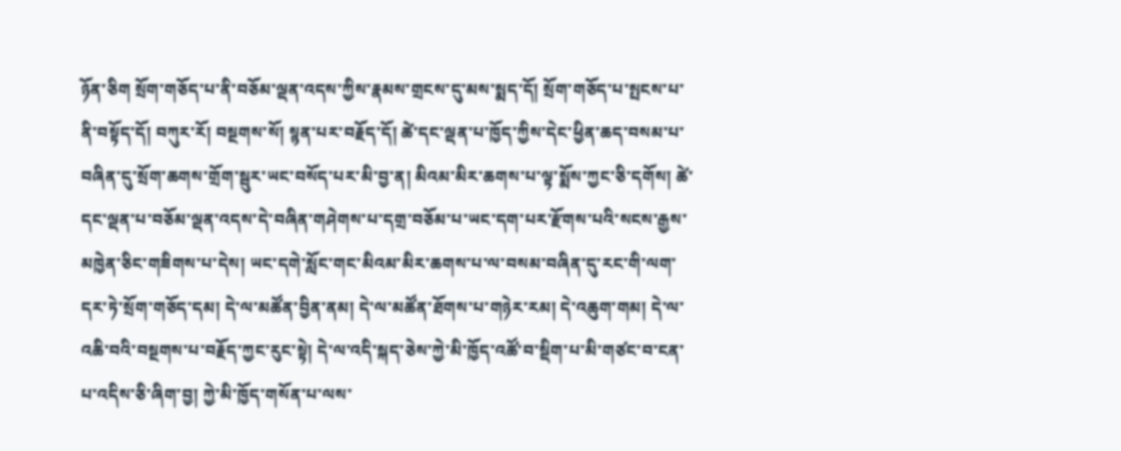ཉོན་ཅིག སྲོག་གཅོད་པ་ནི་བཅོམ་ལྡན་འདས་ཀྱིས་རྣམས་གྲངས་དུ་མས་སྨད་དོ། སྲོག་གཅོད་པ་སྤངས་པ་ནི་བསྟོད་དོ། བཀུར་རོ། བསྔགས་སོ། སྙན་པར་བརྗོད་དོ། ཚེ་དང་ལྡན་པ་ཁྱོད་ཀྱིས་དེང་ཕྱིན་ཆད་བསམ་པ་བཞིན་དུ་སྲོག་ཆགས་གྲོག་སྦུར་ཡང་བསོད་པར་མི་བྱ་ན། མིའམ་མིར་ཆགས་པ་ལྟ་སྨོས་ཀྱང་ཅི་དགོས། ཚེ་དང་ལྡན་པ་བཅོམ་ལྡན་འདས་དེ་བཞིན་གཤེགས་པ་དགྲ་བཅོམ་པ་ཡང་དག་པར་རྫོགས་པའི་སངས་རྒྱས་མཁྱེན་ཅིང་གཟིགས་པ་དེས། ཡང་དགེ་སློང་གང་མིའམ་མིར་ཆགས་པ་ལ་བསམ་བཞིན་དུ་རང་གི་ལག་དར་ཏེ་སྲོག་གཅོད་དམ། དེ་ལ་མཚོན་བྱིན་ནམ། དེ་ལ་མཚོན་ཐོགས་པ་གཉེར་རམ། དེ་འཆུག་གམ། དེ་ལ་འཆི་བའི་བསྔགས་པ་བརྗོད་ཀྱང་རུང་སྟེ། དེ་ལ་འདི་སྐད་ཅེས་ཀྱེ་མི་ཁྱོད་འཚོ་བ་སྡིག་པ་མི་གཙང་བ་ངན་པ་འདིས་ཅི་ཞིག་བྱ། ཀྱེ་མི་ཁྱོད་གསོན་པ་ལས་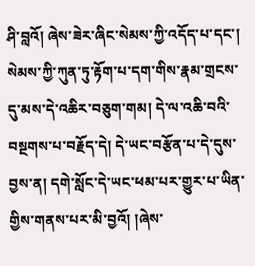ཤི་བླའོ། ཞེས་ཟེར་ཞིང་སེམས་ཀྱི་འདོད་པ་དང་། སེམས་ཀྱི་ཀུན་ཏུ་རྟོག་པ་དག་གིས་རྣམ་གྲངས་དུ་མས་དེ་འཆིར་བཅུག་གམ། དེ་ལ་འཆི་བའི་བསྔགས་པ་བརྗོད་དེ། དེ་ཡང་བརྩོན་པ་དེ་དུས་བྱས་ན། དགེ་སློང་དེ་ཡང་ཕམ་པར་གྱུར་པ་ཡིན་གྱིས་གནས་པར་མི་བྱའོ། །ཞེས་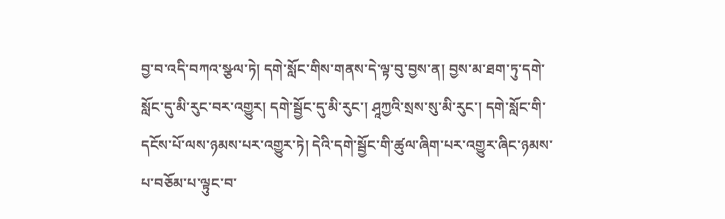བྱ་བ་འདི་བཀའ་སྩལ་ཏེ། དགེ་སློང་གིས་གནས་དེ་ལྟ་བུ་བྱས་ན། བྱས་མ་ཐག་ཏུ་དགེ་སློང་དུ་མི་རུང་བར་འགྱུར། དགེ་སྦྱོང་དུ་མི་རུང་། ཤཱཀྱའི་སྲས་སུ་མི་རུང་། དགེ་སློང་གི་དངོས་པོ་ལས་ཉམས་པར་འགྱུར་ཏེ། དེའི་དགེ་སྦྱོང་གི་ཚུལ་ཞིག་པར་འགྱུར་ཞིང་ཉམས་པ་བཅོམ་པ་ལྟུང་བ་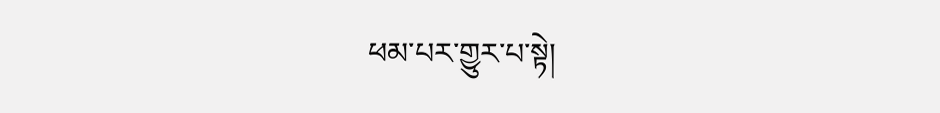ཕམ་པར་གྱུར་པ་སྟེ།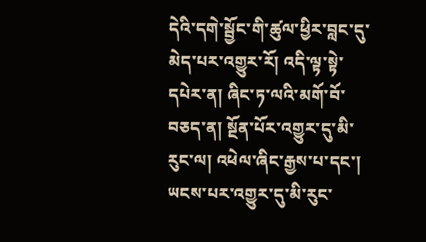དེའི་དགེ་སྦྱོང་གི་ཚུལ་ཕྱིར་བླང་དུ་མེད་པར་འགྱུར་རོ། འདི་ལྟ་སྟེ་དཔེར་ན། ཞིང་ཏ་ལའི་མགོ་བོ་བཅད་ན། སྔོན་པོར་འགྱུར་དུ་མི་རུང་ལ། འཕེལ་ཞིང་རྒྱས་པ་དང་། ཡངས་པར་འགྱུར་དུ་མི་རུང་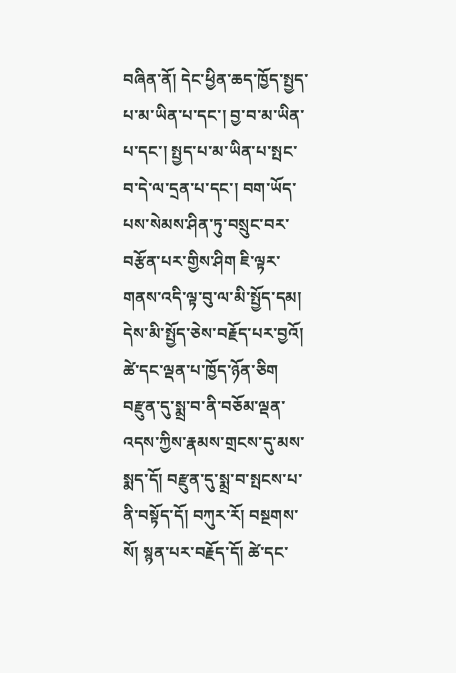བཞིན་ནོ། དེང་ཕྱིན་ཆད་ཁྱོད་སྤྱད་པ་མ་ཡིན་པ་དང་། བྱ་བ་མ་ཡིན་པ་དང་། སྤྱད་པ་མ་ཡིན་པ་སྤང་བ་དེ་ལ་དྲན་པ་དང་། བག་ཡོད་པས་སེམས་ཤིན་ཏུ་བསྲུང་བར་བརྩོན་པར་གྱིས་ཤིག ཇི་ལྟར་གནས་འདི་ལྟ་བུ་ལ་མི་སྤྱོད་དམ། དེས་མི་སྤྱོད་ཅེས་བརྗོད་པར་བྱའོ། ཚེ་དང་ལྡན་པ་ཁྱོད་ཉོན་ཅིག བརྫུན་དུ་སྨྲ་བ་ནི་བཅོམ་ལྡན་འདས་ཀྱིས་རྣམས་གྲངས་དུ་མས་སྨད་དོ། བརྫུན་དུ་སྨྲ་བ་སྤངས་པ་ནི་བསྟོད་དོ། བཀུར་རོ། བསྔགས་སོ། སྙན་པར་བརྗོད་དོ། ཚེ་དང་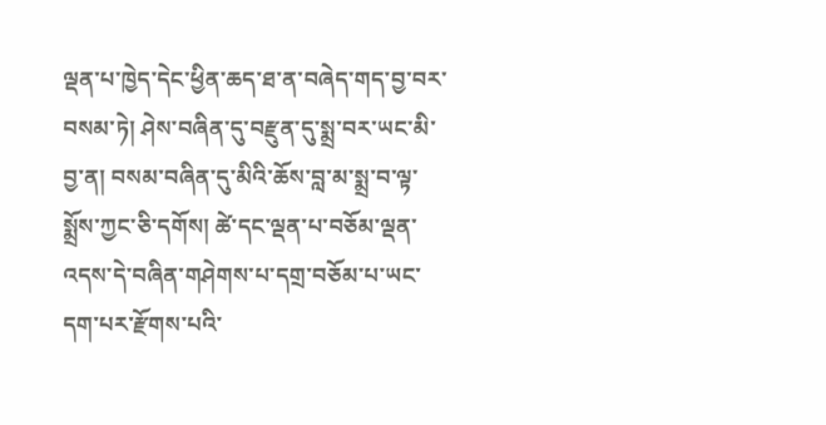ལྡན་པ་ཁྱེད་དེང་ཕྱིན་ཆད་ཐ་ན་བཞེད་གད་བྱ་བར་བསམ་ཏེ། ཤེས་བཞིན་དུ་བརྫུན་དུ་སྨྲ་བར་ཡང་མི་བྱ་ན། བསམ་བཞིན་དུ་མིའི་ཆོས་བླ་མ་སྨྲ་བ་ལྟ་སྨྲོས་ཀྱང་ཅི་དགོས། ཚེ་དང་ལྡན་པ་བཅོམ་ལྡན་འདས་དེ་བཞིན་གཤེགས་པ་དགྲ་བཅོམ་པ་ཡང་དག་པར་རྫོགས་པའི་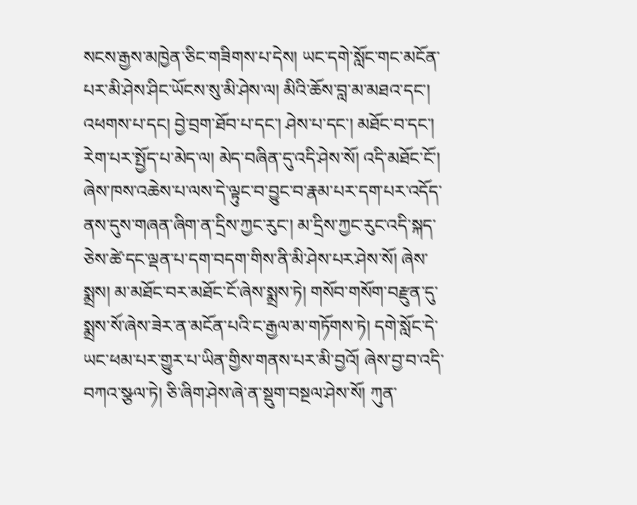སངས་རྒྱས་མཁྱེན་ཅིང་གཟིགས་པ་དེས། ཡང་དགེ་སློང་གང་མངོན་པར་མི་ཤེས་ཤིང་ཡོངས་སུ་མི་ཤེས་ལ། མིའི་ཆོས་བླ་མ་མཐའ་དང་། འཕགས་པ་དང། བྱེ་བྲག་ཐོབ་པ་དང་། ཤེས་པ་དང་། མཐོང་བ་དང་། རེག་པར་སྤྱོད་པ་མེད་ལ། མེད་བཞིན་དུ་འདི་ཤེས་སོ། འདི་མཐོང་ངོ་། ཞེས་ཁས་འཆེས་པ་ལས་དེ་ལྟུང་བ་བྱུང་བ་རྣམ་པར་དག་པར་འདོད་ནས་དུས་གཞན་ཞིག་ན་དྲིས་ཀྱང་རུང་། མ་དྲིས་ཀྱང་རུང་འདི་སྐད་ཅེས་ཚེ་དང་ལྡན་པ་དག་བདག་གིས་ནི་མི་ཤེས་པར་ཤེས་སོ། ཞེས་སྨྲས། མ་མཐོང་བར་མཐོང་ངོ་ཞེས་སྨྲས་ཏེ། གསོབ་གསོག་བརྫུན་དུ་སྨྲས་སོ་ཞེས་ཟེར་ན་མངོན་པའི་ང་རྒྱལ་མ་གཏོགས་ཏེ། དགེ་སློང་དེ་ཡང་ཕམ་པར་གྱུར་པ་ཡིན་གྱིས་གནས་པར་མི་བྱའོ། ཞེས་བྱ་བ་འདི་བཀའ་སྩལ་ཏེ། ཅི་ཞིག་ཤེས་ཞེ་ན་སྡུག་བསྔལ་ཤེས་སོ། ཀུན་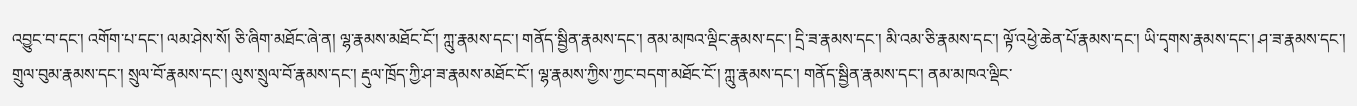འབྱུང་བ་དང་། འགོག་པ་དང་། ལམ་ཤེས་སོ། ཅི་ཞིག་མཐོང་ཞེ་ན། ལྷ་རྣམས་མཐོང་ངོ་། ཀླུ་རྣམས་དང་། གནོད་སྦྱིན་རྣམས་དང་། ནམ་མཁའ་ལྡིང་རྣམས་དང་། དྲི་ཟ་རྣམས་དང་། མི་འམ་ཅི་རྣམས་དང་། ལྟོ་འཕྱེ་ཆེན་པོ་རྣམས་དང་། ཡི་དྭགས་རྣམས་དང་། ཤ་ཟ་རྣམས་དང་། གྲུལ་བུམ་རྣམས་དང་། སྲུལ་བོ་རྣམས་དང་། ལུས་སྲུལ་བོ་རྣམས་དང་། རྡུལ་ཁྲོད་ཀྱི་ཤ་ཟ་རྣམས་མཐོང་ངོ་། ལྷ་རྣམས་ཀྱིས་ཀྱང་བདག་མཐོང་ངོ་། ཀླུ་རྣམས་དང་། གནོད་སྦྱིན་རྣམས་དང་། ནམ་མཁའ་ལྡིང་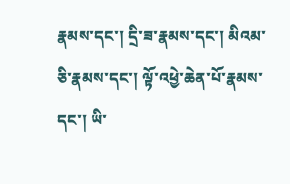རྣམས་དང་། དྲི་ཟ་རྣམས་དང་། མིའམ་ཅི་རྣམས་དང་། ལྟོ་འཕྱེ་ཆེན་པོ་རྣམས་དང་། ཡི་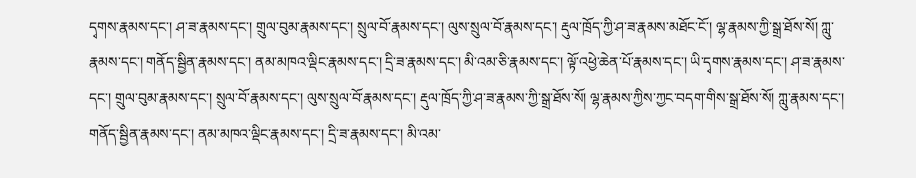དྭགས་རྣམས་དང་། ཤ་ཟ་རྣམས་དང་། གྲུལ་བུམ་རྣམས་དང་། སྲུལ་བོ་རྣམས་དང་། ལུས་སྲུལ་བོ་རྣམས་དང་། རྡུལ་ཁྲོད་ཀྱི་ཤ་ཟ་རྣམས་མཐོང་ངོ་། ལྷ་རྣམས་ཀྱི་སྒྲ་ཐོས་སོ། ཀླུ་རྣམས་དང་། གནོད་སྦྱིན་རྣམས་དང་། ནམ་མཁའ་ལྡིང་རྣམས་དང་། དྲི་ཟ་རྣམས་དང་། མི་འམ་ཅི་རྣམས་དང་། ལྟོ་འཕྱེ་ཆེན་པོ་རྣམས་དང་། ཡི་དྭགས་རྣམས་དང་། ཤ་ཟ་རྣམས་དང་། གྲུལ་བུམ་རྣམས་དང་། སྲུལ་བོ་རྣམས་དང་། ལུས་སྲུལ་བོ་རྣམས་དང་། རྡུལ་ཁྲོད་ཀྱི་ཤ་ཟ་རྣམས་ཀྱི་སྒྲ་ཐོས་སོ། ལྷ་རྣམས་ཀྱིས་ཀྱང་བདག་གིས་སྒྲ་ཐོས་སོ། ཀླུ་རྣམས་དང་། གནོད་སྦྱིན་རྣམས་དང་། ནམ་མཁའ་ལྡིང་རྣམས་དང་། དྲི་ཟ་རྣམས་དང་། མི་འམ་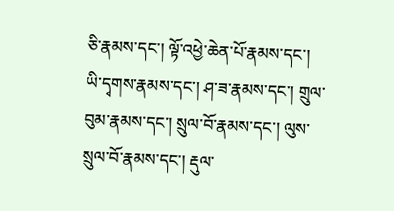ཅི་རྣམས་དང་། ལྟོ་འཕྱེ་ཆེན་པོ་རྣམས་དང་། ཡི་དྭགས་རྣམས་དང་། ཤ་ཟ་རྣམས་དང་། གྲུལ་བུམ་རྣམས་དང་། སྲུལ་བོ་རྣམས་དང་། ལུས་སྲུལ་བོ་རྣམས་དང་། རྡུལ་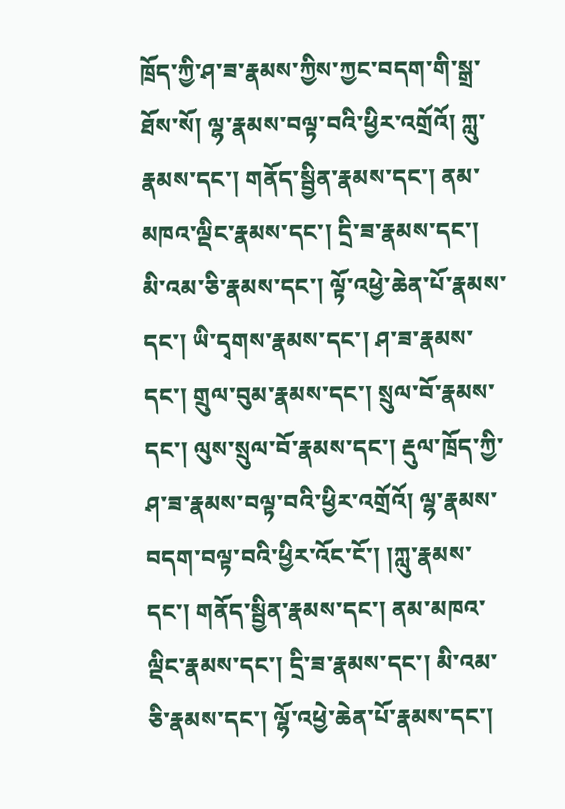ཁྲོད་ཀྱི་ཤ་ཟ་རྣམས་ཀྱིས་ཀྱང་བདག་གི་སྒྲ་ཐོས་སོ། ལྷ་རྣམས་བལྟ་བའི་ཕྱིར་འགྲོའོ། ཀླུ་རྣམས་དང་། གནོད་སྦྱིན་རྣམས་དང་། ནམ་མཁའ་ལྡིང་རྣམས་དང་། དྲི་ཟ་རྣམས་དང་། མི་འམ་ཅི་རྣམས་དང་། ལྟོ་འཕྱེ་ཆེན་པོ་རྣམས་དང་། ཡི་དྭགས་རྣམས་དང་། ཤ་ཟ་རྣམས་དང་། གྲུལ་བུམ་རྣམས་དང་། སྲུལ་བོ་རྣམས་དང་། ལུས་སྲུལ་བོ་རྣམས་དང་། རྡུལ་ཁྲོད་ཀྱི་ཤ་ཟ་རྣམས་བལྟ་བའི་ཕྱིར་འགྲོའོ། ལྷ་རྣམས་བདག་བལྟ་བའི་ཕྱིར་འོང་ངོ་། །ཀླུ་རྣམས་དང་། གནོད་སྦྱིན་རྣམས་དང་། ནམ་མཁའ་ལྡིང་རྣམས་དང་། དྲི་ཟ་རྣམས་དང་། མི་འམ་ཅི་རྣམས་དང་། ལྷོ་འཕྱེ་ཆེན་པོ་རྣམས་དང་།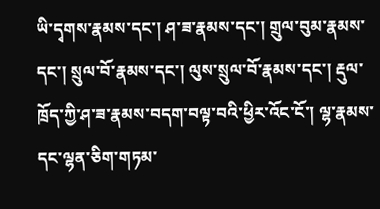ཡི་དྭགས་རྣམས་དང་། ཤ་ཟ་རྣམས་དང་། གྲུལ་བུམ་རྣམས་དང་། སྲུལ་བོ་རྣམས་དང་། ལུས་སྲུལ་བོ་རྣམས་དང་། རྡུལ་ཁྲོད་ཀྱི་ཤ་ཟ་རྣམས་བདག་བལྟ་བའི་ཕྱིར་འོང་ངོ་། ལྷ་རྣམས་དང་ལྷན་ཅིག་གཏམ་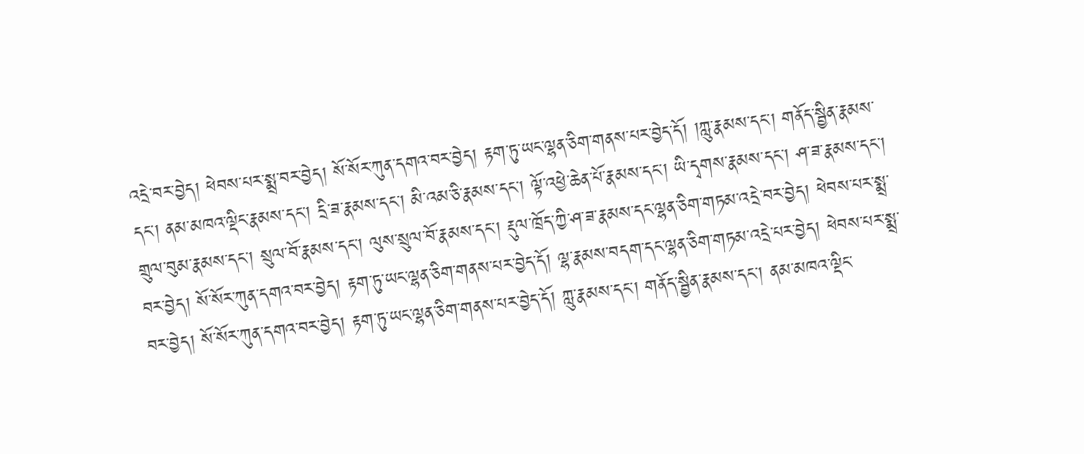འདྲེ་བར་བྱེད། ཕེབས་པར་སྨྲ་བར་བྱེད། སོ་སོར་ཀུན་དགའ་བར་བྱེད། རྟག་ཏུ་ཡང་ལྷན་ཅིག་གནས་པར་བྱེད་དོ། །ཀླུ་རྣམས་དང་། གནོད་སྦྱིན་རྣམས་དང་། ནམ་མཁའ་ལྡིང་རྣམས་དང་། དྲི་ཟ་རྣམས་དང་། མི་འམ་ཅི་རྣམས་དང་། ལྟོ་འཕྱེ་ཆེན་པོ་རྣམས་དང་། ཡི་དྭགས་རྣམས་དང་། ཤ་ཟ་རྣམས་དང་། གྲུལ་བུམ་རྣམས་དང་། སྲུལ་བོ་རྣམས་དང་། ལུས་སྲུལ་བོ་རྣམས་དང་། རྡུལ་ཁྲོད་ཀྱི་ཤ་ཟ་རྣམས་དང་ལྷན་ཅིག་གཏམ་འདྲེ་བར་བྱེད། ཕེབས་པར་སྨྲ་བར་བྱེད། སོ་སོར་ཀུན་དགའ་བར་བྱེད། རྟག་ཏུ་ཡང་ལྷན་ཅིག་གནས་པར་བྱེད་དོ། ལྷ་རྣམས་བདག་དང་ལྷན་ཅིག་གཏམ་འདྲེ་པར་བྱེད། ཕེབས་པར་སྨྲ་བར་བྱེད། སོ་སོར་ཀུན་དགའ་བར་བྱེད། རྟག་ཏུ་ཡང་ལྷན་ཅིག་གནས་པར་བྱེད་དོ། ཀླུ་རྣམས་དང་། གནོད་སྦྱིན་རྣམས་དང་། ནམ་མཁའ་ལྡིང་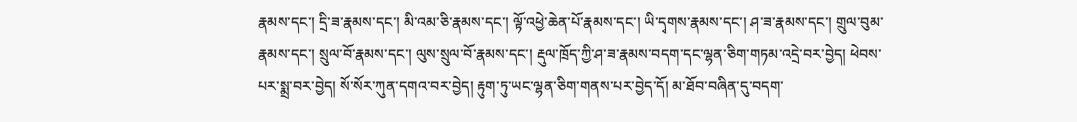རྣམས་དང་། དྲི་ཟ་རྣམས་དང་། མི་འམ་ཅི་རྣམས་དང་། ལྟོ་འཕྱེ་ཆེན་པོ་རྣམས་དང་། ཡི་དྭགས་རྣམས་དང་། ཤ་ཟ་རྣམས་དང་། གྲུལ་བུམ་རྣམས་དང་། སྲུལ་བོ་རྣམས་དང་། ལུས་སྲུལ་བོ་རྣམས་དང་། རྡུལ་ཁྲོད་ཀྱི་ཤ་ཟ་རྣམས་བདག་དང་ལྷན་ཅིག་གཏམ་འདྲེ་བར་བྱེད། ཕེབས་པར་སྨྲ་བར་བྱེད། སོ་སོར་ཀུན་དགའ་བར་བྱེད། རྟུག་ཏུ་ཡང་ལྷན་ཅིག་གནས་པར་བྱེད་དོ། མ་ཐོབ་བཞིན་དུ་བདག་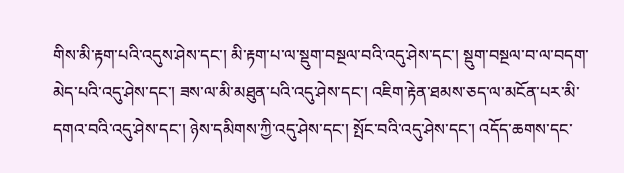གིས་མི་རྟག་པའི་འདུས་ཤེས་དང་། མི་རྟག་པ་ལ་སྡུག་བསྔལ་བའི་འདུ་ཤེས་དང་། སྡུག་བསྔལ་བ་ལ་བདག་མེད་པའི་འདུ་ཤེས་དང་། ཟས་ལ་མི་མཐུན་པའི་འདུ་ཤེས་དང་། འཇིག་རྟེན་ཐམས་ཅད་ལ་མངོན་པར་མི་དགའ་བའི་འདུ་ཤེས་དང་། ཉེས་དམིགས་ཀྱི་འདུ་ཤེས་དང་། སྤོང་བའི་འདུ་ཤེས་དང་། འདོད་ཆགས་དང་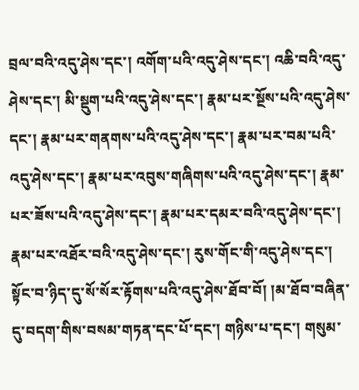བྲལ་བའི་འདུ་ཤེས་དང་། འགོག་པའི་འདུ་ཤེས་དང་། འཆི་བའི་འདུ་ཤེས་དང་། མི་སྡུག་པའི་འདུ་ཤེས་དང་། རྣམ་པར་སྔོས་པའི་འདུ་ཤེས་དང་། རྣམ་པར་གནགས་པའི་འདུ་ཤེས་དང་། རྣམ་པར་བམ་པའི་འདུ་ཤེས་དང་། རྣམ་པར་འབུས་གཞིགས་པའི་འདུ་ཤེས་དང་། རྣམ་པར་ཟོས་པའི་འདུ་ཤེས་དང་། རྣམ་པར་དམར་བའི་འདུ་ཤེས་དང་། རྣམ་པར་འཐོར་བའི་འདུ་ཤེས་དང་། རུས་གོང་གི་འདུ་ཤེས་དང་། སྟོང་བ་ཉིད་དུ་སོ་སོར་རྟོགས་པའི་འདུ་ཤེས་ཐོབ་བོ། །མ་ཐོབ་བཞིན་དུ་བདག་གིས་བསམ་གཏན་དང་པོ་དང་། གཉིས་པ་དང་། གསུམ་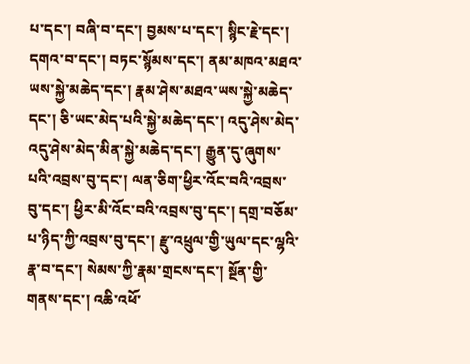པ་དང་། བཞི་བ་དང་། བྱམས་པ་དང་། སྙིང་རྗེ་དང་། དགའ་བ་དང་། བཏང་སྙོམས་དང་། ནམ་མཁའ་མཐའ་ཡས་སྐྱེ་མཆེད་དང་། རྣམ་ཤེས་མཐའ་ཡས་སྐྱེ་མཆེད་དང་། ཅི་ཡང་མེད་པའི་སྐྱེ་མཆེད་དང་། འདུ་ཤེས་མེད་འདུ་ཤེས་མེད་མིན་སྐྱེ་མཆེད་དང་། རྒྱུན་དུ་ཞུགས་པའི་འབྲས་བུ་དང་། ལན་ཅིག་ཕྱིར་འོང་བའི་འབྲས་བུ་དང་། ཕྱིར་མི་འོང་བའི་འབྲས་བུ་དང་། དགྲ་བཅོམ་པ་ཉིད་ཀྱི་འབྲས་བུ་དང་། རྫུ་འཕྲུལ་གྱི་ཡུལ་དང་ལྷའི་རྣ་བ་དང་། སེམས་ཀྱི་རྣམ་གྲངས་དང་། སྔོན་གྱི་གནས་དང་། འཆི་འཕོ་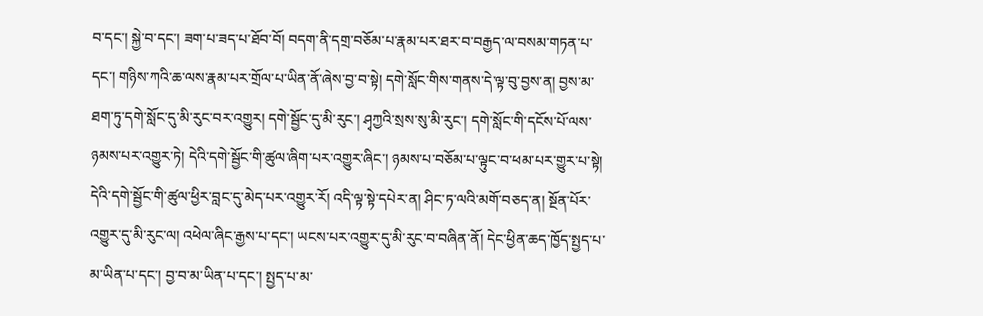བ་དང་། སྐྱེ་བ་དང་། ཟག་པ་ཟད་པ་ཐོབ་བོ། བདག་ནི་དགྲ་བཅོམ་པ་རྣམ་པར་ཐར་བ་བརྒྱད་ལ་བསམ་གཏན་པ་དང་། གཉིས་ཀའི་ཆ་ལས་རྣམ་པར་གྲོལ་པ་ཡིན་ནོ་ཞེས་བྱ་བ་སྟེ། དགེ་སློང་གིས་གནས་དེ་ལྟ་བུ་བྱས་ན། བྱས་མ་ཐག་ཏུ་དགེ་སློང་དུ་མི་རུང་བར་འགྱུར། དགེ་སྦྱོང་དུ་མི་རུང་། ཤྭཀྱའི་སྲས་སུ་མི་རུང་། དགེ་སློང་གི་དངོས་པོ་ལས་ཉམས་པར་འགྱུར་ཏེ། དེའི་དགེ་སྦྱོང་གི་ཚུལ་ཞིག་པར་འགྱུར་ཞིང་། ཉམས་པ་བཅོམ་པ་ལྟུང་བ་ཕམ་པར་གྱུར་པ་སྟེ། དེའི་དགེ་སྦྱོང་གི་ཚུལ་ཕྱིར་བླང་དུ་མེད་པར་འགྱུར་རོ། འདི་ལྟ་སྟེ་དཔེར་ན། ཤིང་ཏ་ལའི་མགོ་བཅད་ན། སྔོན་པོར་འགྱུར་དུ་མི་རུང་ལ། འཕེལ་ཞིང་རྒྱས་པ་དང་། ཡངས་པར་འགྱུར་དུ་མི་རུང་བ་བཞིན་ནོ། དེང་ཕྱིན་ཆད་ཁྱོད་སྤྱད་པ་མ་ཡིན་པ་དང་། བྱ་བ་མ་ཡིན་པ་དང་། སྤྱད་པ་མ་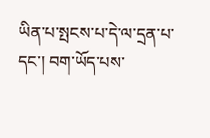ཡིན་པ་སྤངས་པ་དེ་ལ་དྲན་པ་དང་། བག་ཡོད་པས་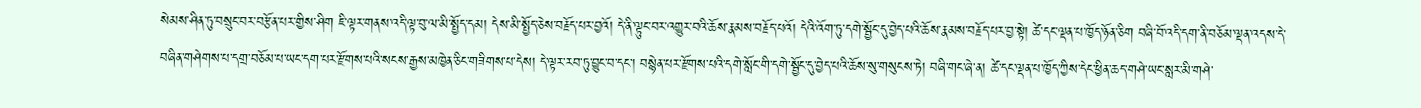སེམས་ཤིན་ཏུ་བསྲུང་བར་བརྩོན་པར་གྱིས་ཤིག ཇི་ལྟར་གནས་འདི་ལྟ་བུ་ལ་མི་སྤྱོད་དམ། དེས་མི་སྤྱོད་ཅེས་བརྗོད་པར་བྱའོ། དེ་ནི་ལྟུང་བར་འགྱུར་བའི་ཆོས་རྣམས་བརྗོད་པའོ། དེའི་འོག་ཏུ་དགེ་སྦྱོང་དུ་བྱེད་པའི་ཆོས་རྣམས་བརྗོད་པར་བྱ་སྟེ། ཚེ་དང་ལྡན་པ་ཁྱོད་ཉོན་ཅིག བཞི་བོ་འདི་དག་ནི་བཅོམ་ལྡན་འདས་དེ་བཞིན་གཤེགས་པ་དགྲ་བཅོམ་པ་ཡང་དག་པར་རྫོགས་པའི་སངས་རྒྱས་མཁྱེན་ཅིང་གཟིགས་པ་དེས། དེ་ལྟར་རབ་ཏུ་བྱུང་བ་དང་། བསྙེན་པར་རྫོགས་པའི་དགེ་སློང་གི་དགེ་སྦྱོང་དུ་བྱེད་པའི་ཆོས་སུ་གསུངས་ཏེ། བཞི་གང་ཞེ་ན། ཚེ་དང་ལྡན་པ་ཁྱོད་ཀྱིས་དེང་ཕྱིན་ཆད་གཤེ་ཡང་སླར་མི་གཤེ་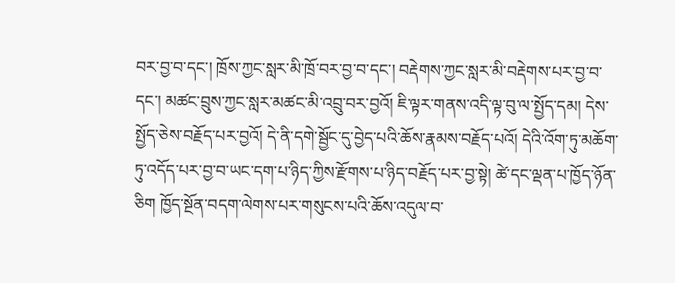བར་བྱ་བ་དང་། ཁྲོས་ཀྱང་སླར་མི་ཁྲོ་བར་བྱ་བ་དང་། བརྡེགས་ཀྱང་སླར་མི་བརྡེགས་པར་བྱ་བ་དང་། མཚང་བྲུས་ཀྱང་སླར་མཚང་མི་འབྲུ་བར་བྱའོ། ཇི་ལྟར་གནས་འདི་ལྟ་བུ་ལ་སྤྱོད་དམ། དེས་སྤྱོད་ཅེས་བརྗོད་པར་བྱའོ། དེ་ནི་དགེ་སྦྱོང་དུ་བྱེད་པའི་ཆོས་རྣམས་བརྗོད་པའོ། དེའི་འོག་ཏུ་མཆོག་ཏུ་འདོད་པར་བྱ་བ་ཡང་དག་པ་ཉིད་ཀྱིས་རྫོགས་པ་ཉིད་བརྗོད་པར་བྱ་སྟེ། ཚེ་དང་ལྡན་པ་ཁྱོད་ཉོན་ཅིག ཁྱོད་སྔོན་བདག་ལེགས་པར་གསུངས་པའི་ཆོས་འདུལ་བ་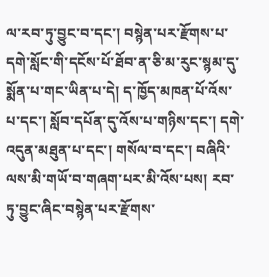ལ་རབ་ཏུ་བྱུང་བ་དང་། བསྙེན་པར་རྫོགས་པ་དགེ་སློང་གི་དངོས་པོ་ཐོབ་ན་ཅི་མ་རུང་སྙམ་དུ་སྨོན་པ་གང་ཡིན་པ་དེ། ད་ཁྱོད་མཁན་པོ་འོས་པ་དང་། སློབ་དཔོན་དུ་འོས་པ་གཉིས་དང་། དགེ་འདུན་མཐུན་པ་དང་། གསོལ་བ་དང་། བཞིའི་ལས་མི་གཡོ་བ་གཞག་པར་མི་འོས་པས། རབ་ཏུ་བྱུང་ཞིང་བསྙེན་པར་རྫོགས་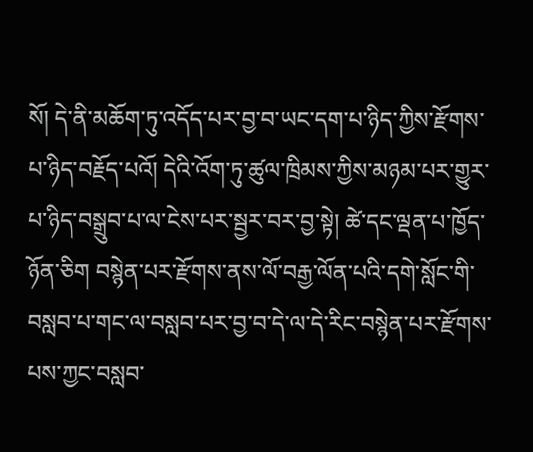སོ། དེ་ནི་མཆོག་ཏུ་འདོད་པར་བྱ་བ་ཡང་དག་པ་ཉིད་ཀྱིས་རྫོགས་པ་ཉིད་བརྗོད་པའོ། དེའི་འོག་ཏུ་ཚུལ་ཁྲིམས་ཀྱིས་མཉམ་པར་གྱུར་པ་ཉིད་བསྒྲུབ་པ་ལ་ངེས་པར་སྦྱར་བར་བྱ་སྟེ། ཚེ་དང་ལྡན་པ་ཁྱོད་ཉོན་ཅིག བསྙེན་པར་རྫོགས་ནས་ལོ་བརྒྱ་ལོན་པའི་དགེ་སློང་གི་བསླབ་པ་གང་ལ་བསླབ་པར་བྱ་བ་དེ་ལ་དེ་རིང་བསྙེན་པར་རྫོགས་པས་ཀྱང་བསླབ་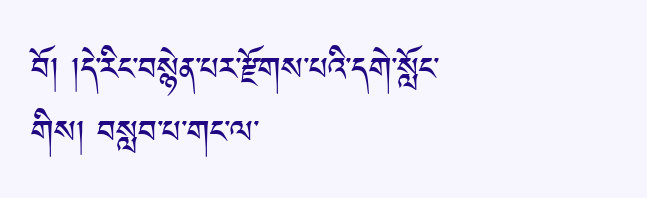བོ། །དེ་རིང་བསྙེན་པར་རྫོགས་པའི་དགེ་སློང་གིས། བསླབ་པ་གང་ལ་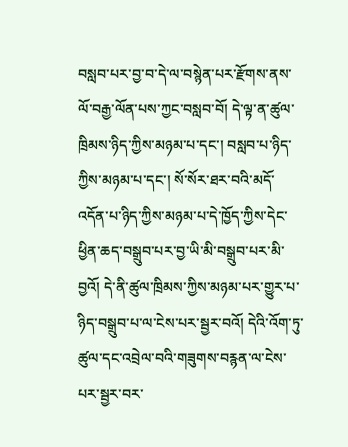བསླབ་པར་བྱ་བ་དེ་ལ་བསྙེན་པར་རྫོགས་ནས་ལོ་བརྒྱ་ལོན་པས་ཀྱང་བསླབ་བོ། དེ་ལྟ་ན་ཚུལ་ཁྲིམས་ཉིད་ཀྱིས་མཉམ་པ་དང་། བསླབ་པ་ཉིད་ཀྱིས་མཉམ་པ་དང་། སོ་སོར་ཐར་བའི་མདོ་འདོན་པ་ཉིད་ཀྱིས་མཉམ་པ་དེ་ཁྱོད་ཀྱིས་དེང་ཕྱིན་ཆད་བསྒྲུབ་པར་བྱ་ཡི་མི་བསྒྲུབ་པར་མི་བྱའོ། དེ་ནི་ཚུལ་ཁྲིམས་ཀྱིས་མཉམ་པར་གྱུར་པ་ཉིད་བསྒྲུབ་པ་ལ་ངེས་པར་སྦྱར་བའོ། དེའི་འོག་ཏུ་ཚུལ་དང་འབྲེལ་བའི་གཟུགས་བརྙན་ལ་ངེས་པར་སྦྱར་བར་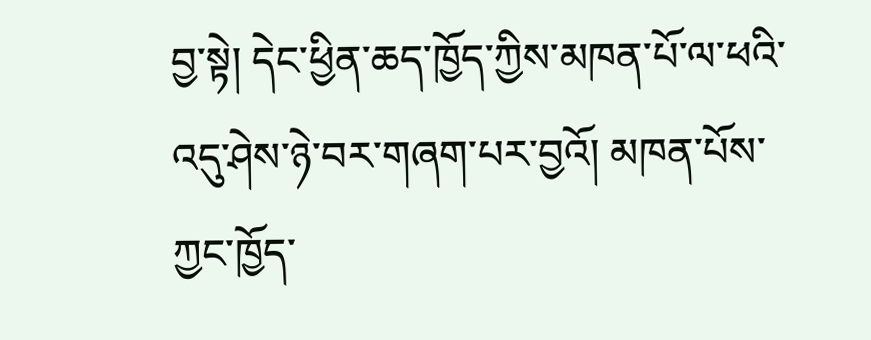བྱ་སྟེ། དེང་ཕྱིན་ཆད་ཁྱོད་ཀྱིས་མཁན་པོ་ལ་ཕའི་འདུ་ཤེས་ཉེ་བར་གཞག་པར་བྱའོ། མཁན་པོས་ཀྱང་ཁྱོད་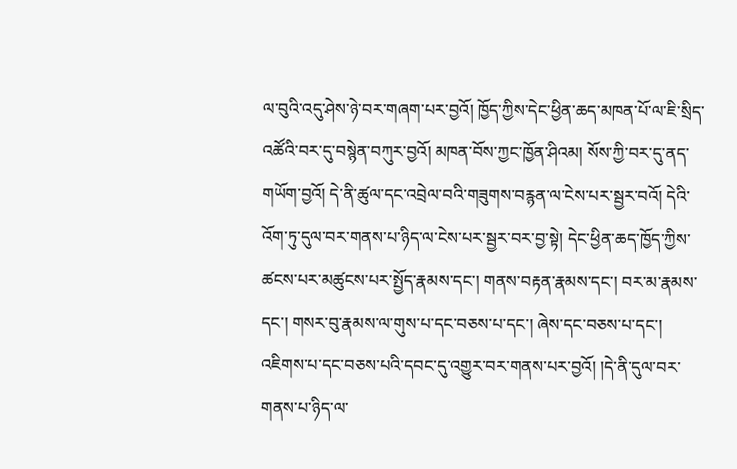ལ་བུའི་འདུ་ཤེས་ཉེ་བར་གཞག་པར་བྱའོ། ཁྱོད་ཀྱིས་དེང་ཕྱིན་ཆད་མཁན་པོ་ལ་ཇི་སྲིད་འཚོའི་བར་དུ་བསྙེན་བཀུར་བྱའོ། མཁན་བོས་ཀྱང་ཁྱོན་ཤིའམ། སོས་ཀྱི་བར་དུ་ནད་གཡོག་བྱའོ། དེ་ནི་ཚུལ་དང་འབྲེལ་བའི་གཟུགས་བརྙན་ལ་ངེས་པར་སྦྱར་བའོ། དེའི་འོག་ཏུ་དུལ་བར་གནས་པ་ཉིད་ལ་ངེས་པར་སྦྱར་བར་བྱ་སྟེ། དེང་ཕྱིན་ཆད་ཁྱོད་ཀྱིས་ཚངས་པར་མཚུངས་པར་སྤྱོད་རྣམས་དང་། གནས་བརྟན་རྣམས་དང་། བར་མ་རྣམས་དང་། གསར་བུ་རྣམས་ལ་གུས་པ་དང་བཅས་པ་དང་། ཞེས་དང་བཅས་པ་དང་། འཇིགས་པ་དང་བཅས་པའི་དབང་དུ་འགྱུར་བར་གནས་པར་བྱའོ། །དེ་ནི་དུལ་བར་གནས་པ་ཉིད་ལ་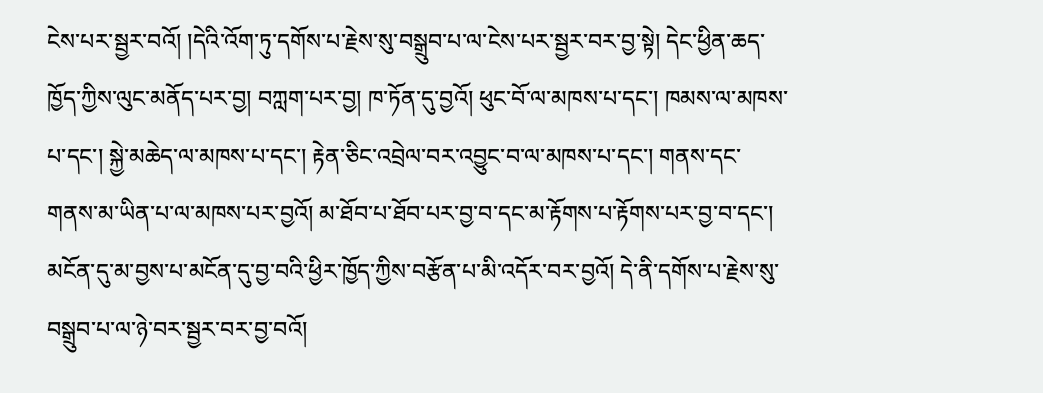ངེས་པར་སྦྱར་བའོ། །དེའི་འོག་ཏུ་དགོས་པ་རྗེས་སུ་བསྒྲུབ་པ་ལ་ངེས་པར་སྦྱར་བར་བྱ་སྟེ། དེང་ཕྱིན་ཆད་ཁྱོད་ཀྱིས་ལུང་མནོད་པར་བྱ། བཀླག་པར་བྱ། ཁ་ཏོན་དུ་བྱའོ། ཕུང་བོ་ལ་མཁས་པ་དང་། ཁམས་ལ་མཁས་པ་དང་། སྐྱེ་མཆེད་ལ་མཁས་པ་དང་། རྟེན་ཅིང་འབྲེལ་བར་འབྱུང་བ་ལ་མཁས་པ་དང་། གནས་དང་གནས་མ་ཡིན་པ་ལ་མཁས་པར་བྱའོ། མ་ཐོབ་པ་ཐོབ་པར་བྱ་བ་དང་མ་རྟོགས་པ་རྟོགས་པར་བྱ་བ་དང་། མངོན་དུ་མ་བྱས་པ་མངོན་དུ་བྱ་བའི་ཕྱིར་ཁྱོད་ཀྱིས་བརྩོན་པ་མི་འདོར་བར་བྱའོ། དེ་ནི་དགོས་པ་རྗེས་སུ་བསྒྲུབ་པ་ལ་ཉེ་བར་སྦྱར་བར་བྱ་བའོ།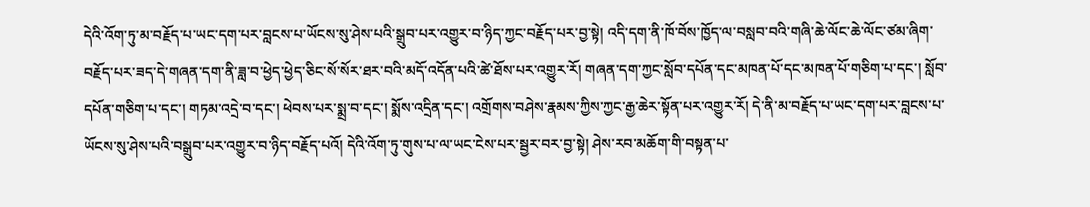དེའི་འོག་ཏུ་མ་བརྗོད་པ་ཡང་དག་པར་བླངས་པ་ཡོངས་སུ་ཤེས་པའི་སྒྲུབ་པར་འགྱུར་བ་ཉིད་ཀྱང་བརྗོད་པར་བྱ་སྟེ། འདི་དག་ནི་ཁོ་བོས་ཁྱོད་ལ་བསླབ་བའི་གཞི་ཆེ་ལོང་ཆེ་ལོང་ཙམ་ཞིག་བརྗོད་པར་ཟད་དེ་གཞན་དག་ནི་ཟླ་བ་ཕྱེད་ཕྱེད་ཅིང་སོ་སོར་ཐར་བའི་མདོ་འདོན་པའི་ཚེ་ཐོས་པར་འགྱུར་རོ། གཞན་དག་ཀྱང་སློབ་དཔོན་དང་མཁན་པོ་དང་མཁན་པོ་གཅིག་པ་དང་། སློབ་དཔོན་གཅིག་པ་དང་། གཏམ་འདྲེ་བ་དང་། ཕེབས་པར་སྨྲ་བ་དང་། སྨོས་འདྲིན་དང་། འགྲོགས་བཤེས་རྣམས་ཀྱིས་ཀྱང་རྒྱ་ཆེར་སྟོན་པར་འགྱུར་རོ། དེ་ནི་མ་བརྗོད་པ་ཡང་དག་པར་བླངས་པ་ཡོངས་སུ་ཤེས་པའི་བསྒྲུབ་པར་འགྱུར་བ་ཉིད་བརྗོད་པའོ། དེའི་འོག་ཏུ་གུས་པ་ལ་ཡང་ངེས་པར་སྦྱར་བར་བྱ་སྟེ། ཤེས་རབ་མཆོག་གི་བསྟན་པ་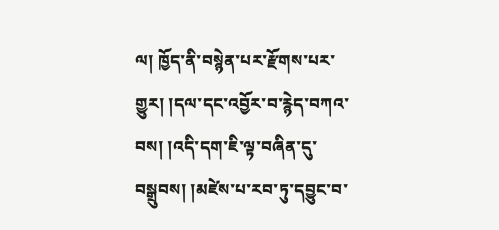ལ། ཁྱོད་ནི་བསྙེན་པར་རྫོགས་པར་གྱུར། །དལ་དང་འབྱོར་བ་རྙེད་བཀའ་བས། །འདི་དག་ཇི་ལྟ་བཞིན་དུ་བསྒྲུབས། །མཛེས་པ་རབ་ཏུ་དབྱུང་བ་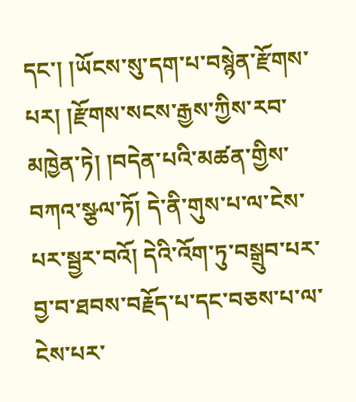དང་། །ཡོངས་སུ་དག་པ་བསྙེན་རྫོགས་པར། །རྫོགས་སངས་རྒྱས་ཀྱིས་རབ་མཁྱེན་ཏེ། །བདེན་པའི་མཚན་གྱིས་བཀའ་སྩལ་ཏོ། དེ་ནི་གུས་པ་ལ་ངེས་པར་སྦྱར་བའོ། དེའི་འོག་ཏུ་བསྒྲུབ་པར་བྱ་བ་ཐབས་བརྗོད་པ་དང་བཅས་པ་ལ་ངེས་པར་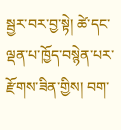སྦྱར་བར་བྱ་སྟེ། ཚེ་དང་ལྡན་པ་ཁྱོད་བསྙེན་པར་རྫོགས་ཟིན་གྱིས། བག་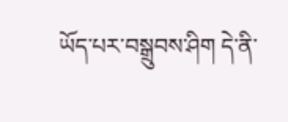ཡོད་པར་བསྒྲུབས་ཤིག དེ་ནི་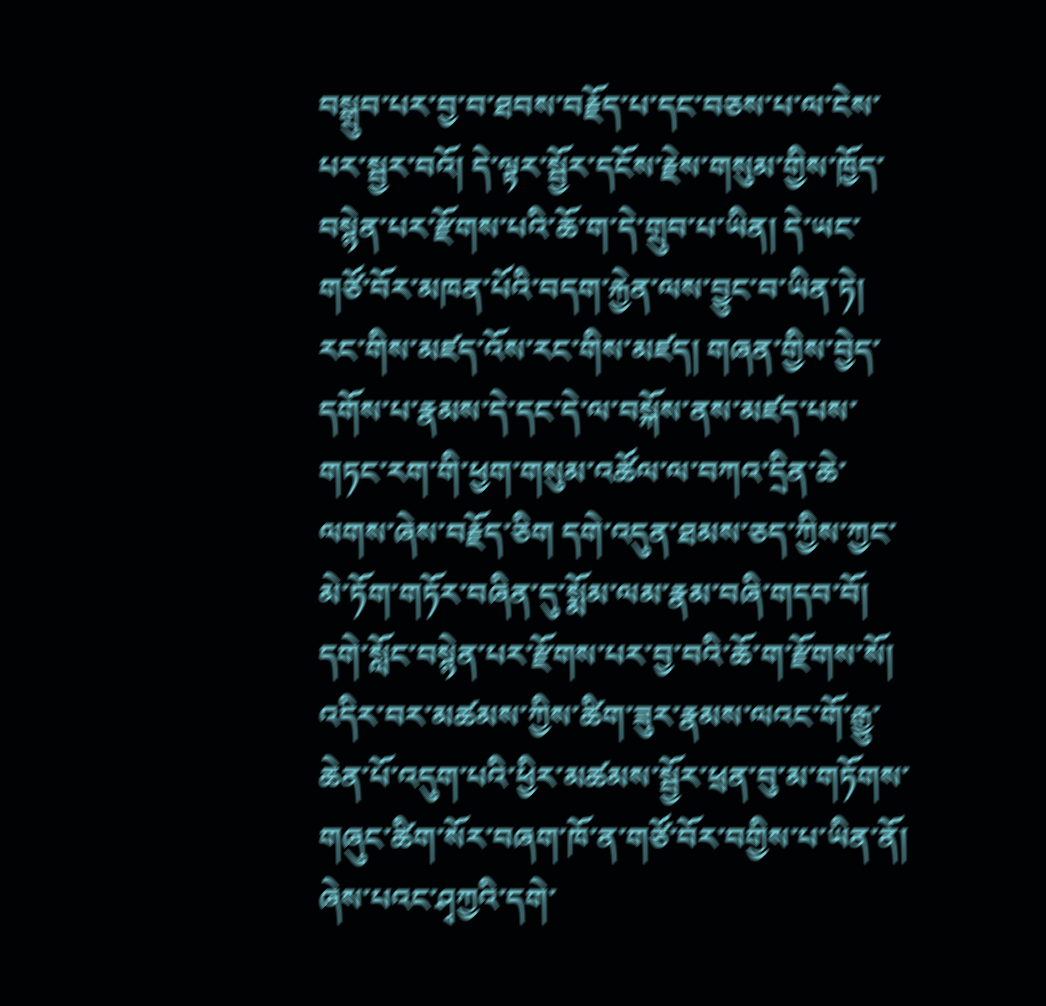བསྒྲུབ་པར་བྱ་བ་ཐབས་བརྗོད་པ་དང་བཅས་པ་ལ་ངེས་པར་སྦྱར་བའོ། དེ་ལྟར་སྦྱོར་དངོས་རྗེས་གསུམ་གྱིས་ཁྱོད་བསྙེན་པར་རྫོགས་པའི་ཆོ་ག་དེ་གྲུབ་པ་ཡིན། དེ་ཡང་གཙོ་བོར་མཁན་པོའི་བདག་རྐྱེན་ལས་བྱུང་བ་ཡིན་ཏེ། རང་གིས་མཛད་འོས་རང་གིས་མཛད། གཞན་གྱིས་བྱེད་དགོས་པ་རྣམས་དེ་དང་དེ་ལ་བསྐོས་ནས་མཛད་པས་གཏང་རག་གི་ཕྱག་གསུམ་འཚོལ་ལ་བཀའ་དྲིན་ཆེ་ལགས་ཞེས་བརྗོད་ཅིག དགེ་འདུན་ཐམས་ཅད་ཀྱིས་ཀྱང་མེ་ཏོག་གཏོར་བཞིན་དུ་སྨོམ་ལམ་རྣམ་བཞི་གདབ་བོ། དགེ་སློང་བསྙེན་པར་རྫོགས་པར་བྱ་བའི་ཆོ་ག་རྫོགས་སོ། འདིར་བར་མཚམས་ཀྱིས་ཚིག་ཟུར་རྣམས་ལའང་གོ་རྒྱུ་ཆེན་པོ་འདུག་པའི་ཕྱིར་མཚམས་སྦྱོར་ཕྲན་བུ་མ་གཏོགས་གཞུང་ཚིག་སོར་བཞག་ཁོ་ན་གཙོ་བོར་བགྱིས་པ་ཡིན་ནོ། ཞེས་པའང་ཤྭཀྱའི་དགེ་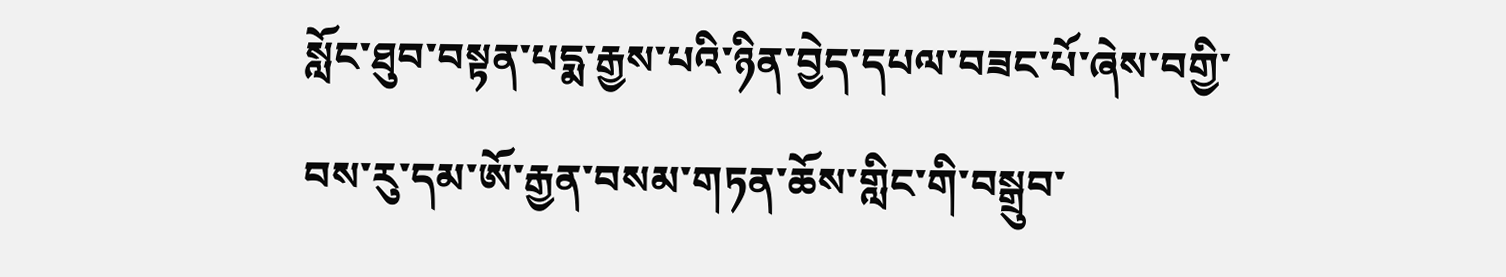སློང་ཐུབ་བསྟན་པདྨ་རྒྱས་པའི་ཉིན་བྱེད་དཔལ་བཟང་པོ་ཞེས་བགྱི་བས་རུ་དམ་ཨོ་རྒྱན་བསམ་གཏན་ཆོས་གླིང་གི་བསྒྲུབ་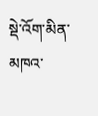སྡེ་འོག་མིན་མཁའ་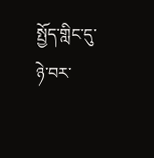སྤྱོད་གླིང་དུ་ཉེ་བར་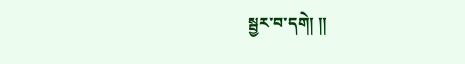སྦྱར་བ་དགེ། ༎